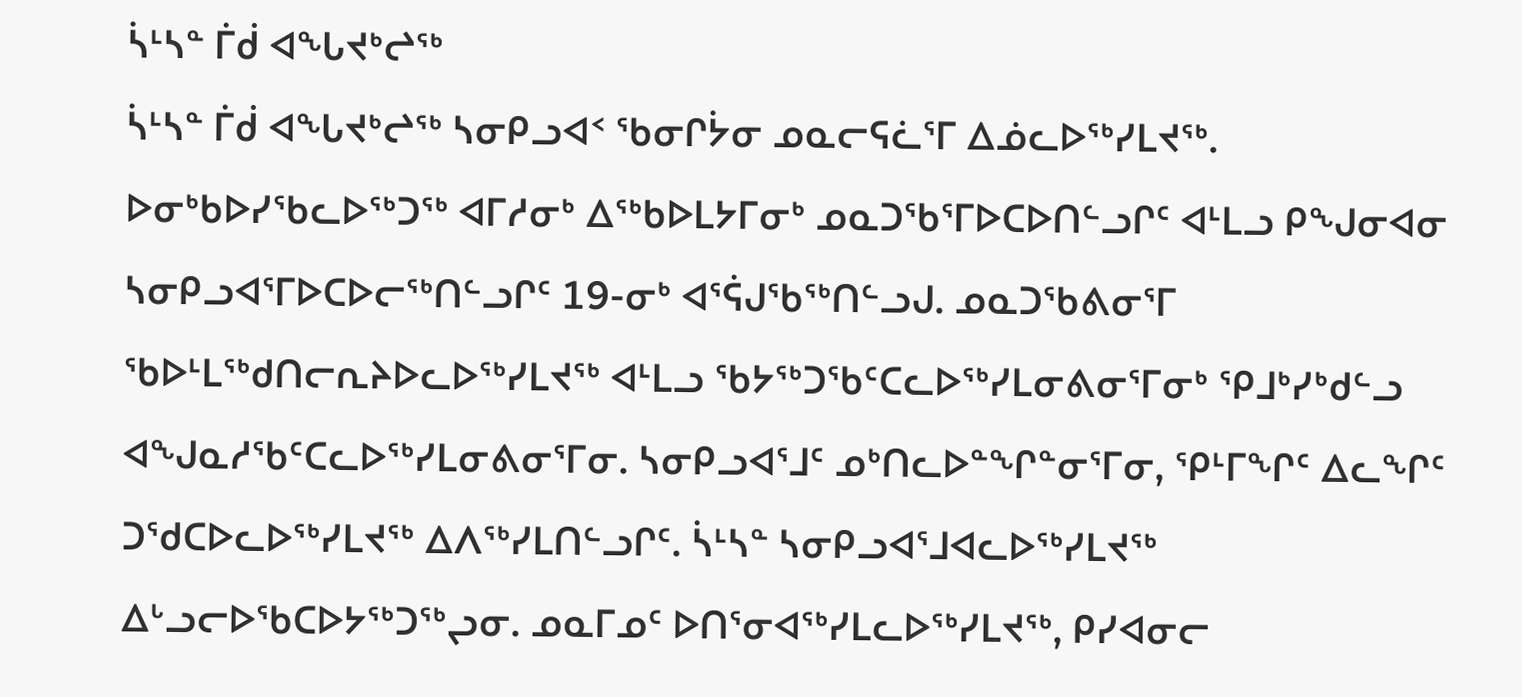ᓵᒻᓴᓐ ᒦᑰ ᐊᖓᔪᒃᖠᖅ
ᓵᒻᓴᓐ ᒦᑰ ᐊᖓᔪᒃᖠᖅ ᓴᓂᑭᓗᐊᑉ ᖃᓂᒋᔮᓂ ᓄᓇᓕᕋᓛᕐᒥ ᐃᓅᓚᐅᖅᓯᒪᔪᖅ. ᐅᓂᒃᑲᐅᓯᖃᓚᐅᖅᑐᖅ ᐊᒥᓱᓂᒃ ᐃᖅᑲᐅᒪᔭᒥᓂᒃ ᓄᓇᑐᖃᕐᒥᐅᑕᐅᑎᓪᓗᒋᑦ ᐊᒻᒪᓗ ᑭᖑᓂᐊᓂ ᓴᓂᑭᓗᐊᕐᒥᐅᑕᐅᓕᖅᑎᓪᓗᒋᑦ 19-ᓂᒃ ᐊᕐᕌᒍᖃᖅᑎᓪᓗᒍ. ᓄᓇᑐᖃᕕᓂᕐᒥ ᖃᐅᒻᒪᖅᑯᑎᓕᕆᔨᐅᓚᐅᖅᓯᒪᔪᖅ ᐊᒻᒪᓗ ᖃᔭᖅᑐᖃᑦᑕᓚᐅᖅᓯᒪᓂᕕᓂᕐᒥᓂᒃ ᕿᒧᒃᓯᒃᑯᓪᓗ ᐊᖑᓇᓱᖃᑦᑕᓚᐅᖅᓯᒪᓂᕕᓂᕐᒥᓂ. ᓴᓂᑭᓗᐊᕐᒧᑦ ᓄᒃᑎᓚᐅᓐᖏᓐᓂᕐᒥᓂ, ᕿᒻᒥᖏᑦ ᐃᓚᖏᑦ ᑐᖁᑕᐅᓚᐅᖅᓯᒪᔪᖅ ᐃᐱᖅᓯᒪᑎᓪᓗᒋᑦ. ᓵᒻᓴᓐ ᓴᓂᑭᓗᐊᕐᒧᐊᓚᐅᖅᓯᒪᔪᖅ ᐃᒡᓗᓕᐅᖃᑕᐅᔭᖅᑐᖅᖢᓂ. ᓄᓇᒥᓄᑦ ᐅᑎᕐᓂᐊᖅᓯᒪᓚᐅᖅᓯᒪᔪᖅ, ᑭᓯᐊᓂᓕ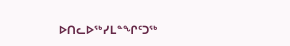ᐅᑎᓚᐅᖅᓯᒪᓐᖏᑦᑐᖅ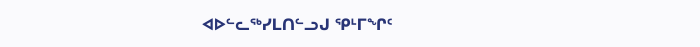ᐊᐅᓪᓚᖅᓯᒪᑎᓪᓗᒍ ᕿᒻᒥᖏᑦ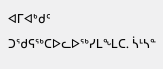ᐊᒥᐊᒃᑯᑦ ᑐᖁᕋᖅᑕᐅᓚᐅᖅᓯᒪᖕᒪᑕ. ᓵᒻᓴᓐ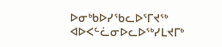ᐅᓂᒃᑲᐅᓯᖃᓚᐅᕐᒥᔪᖅ ᐊᐅᐸᓪᓛᓂᐅᓚᐅᖅᓯᒪᔪᒥᒃ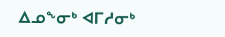ᐃᓄᖕᓂᒃ ᐊᒥᓱᓂᒃ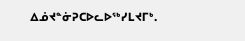ᐃᓅᔪᓐᓃᕈᑕᐅᓚᐅᖅᓯᒪᔪᒥᒃ.